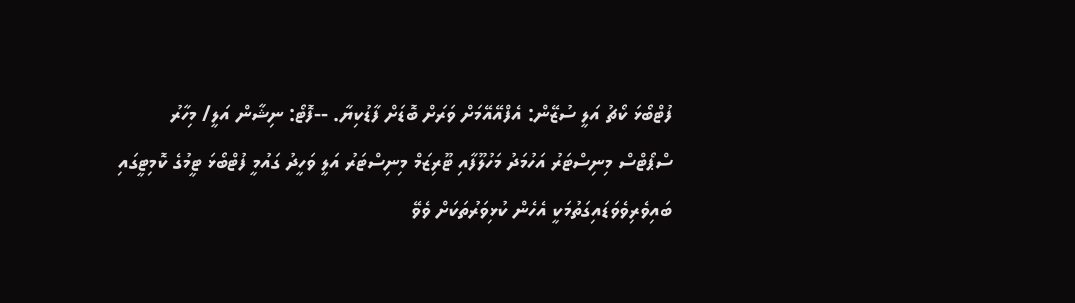ފުޓްބޯޅަ ކޯޗު އަލީ ސުޒޭން: އެފްއޭއޭމަށް ވަރަށް ބޮޑަށް ފާޑުކިޔާ. --ފޮޓޯ: ނިޝާން އަލީ/ މިހާރު
ސްޕޯޓްސް މިނިސްޓަރު އަހުމަދު މަހުލޫފާއި ޓޫރިޒަމް މިނިސްޓަރު އަލީ ވަހީދު ގައުމީ ފުޓްބޯޅަ ޓީމުގެ ކޮމިޓީގައި ބައިވެރިވެވަޑައިގަތުމަކީ އެހެން ކުޅިވަރުތަކަށް ވެވޭ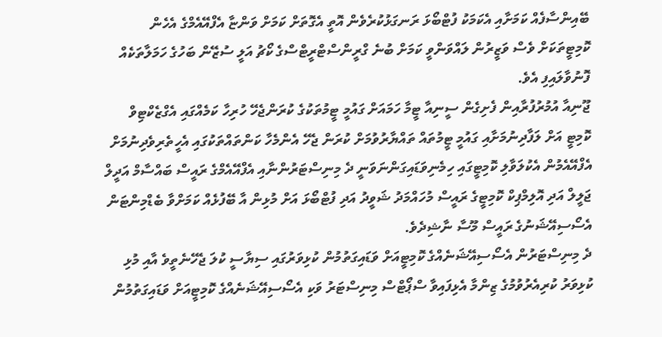ބޭއިންސާފެއް ކަމަށާއި އެކަމަކު ފުޓްބޯޅަ ރަނގަޅުކުރެވެން އޮތީ އެގޮތަށް ކަމަށް ވަންޏާ އެފްއޭއެމްގެ އެހެން ކޮމިޓީތަކަށް ވެސް ވަޒީރުން ލައްވަންވީ ކަމަށް ބުނެ ގްރީންސްޓްރީޓްސްގެ ކޯޗު އަލީ ސުޒޭން ބަހުގެ ހަމަލާތަކެއް ފޮނުވާލައިފި އެވެ.
ޖޫނިއާ އުމުރުފުރާއިން ފެށިގެން ސީނިއާ ޓީމާ ހަމައަށް ގައުމީ ޓީމުތަކުގެ ކުރަންޖެހޭ ހުރިހާ ކަމެއްގައި އެގްޒެކްޓިވް ކޮމިޓީ އަށް ލަފާދިނުމަށާއި ގައުމީ ޓީމުތައް ތައްޔާރުވުމަށް ކުރަން ޖެހޭ އެންމެހާ ކަންތައްތަކުގައި އެހީތެރިވެދިނުމަށް އެފްއޭއެމުން އެކުލަވާލި ކޮމިޓީގައި ހިމެނިވަޑައިގަންނަވަނީ ދެ މިނިސްޓަރުންނާއި އެފްއޭއެމްގެ ރައީސް ބައްސާމް އަދީލް ޖަލީލް އަދި އޮލިމްޕިކް ކޮމިޓީގެ ރައީސް މުހައްމަދު ޝަވީދު އަދި ފުޓްބޯޅަ އަށް މުޅިން އާ ބޭފުޅެއް ކަމަށްވާ ބެޑްމިންޓަން އެސޯސިއޭޝަނުގެ ރައީސް މޫސާ ނާޝިދެވެ.
ދެ މިނިސްޓަރުން އެސޯސިއޭޝަނެއްގެ ކޮމިޓީއަށް ވަޑައިގަތުމުން ކުޅިވަރުގައި ސިޔާސީ ކުލަ ޖެހޭނެތީވެ އާއި މުޅި ކުޅިވަރު ކުރިއެރުވުމުގެ ޒިންމާ އެޅިފައިވާ ސްޕޯޓްސް މިނިސްޓަރު ވަކި އެސޯސިއޭޝަނެއްގެ ކޮމިޓީއަށް ވަޑައިގަތުމުން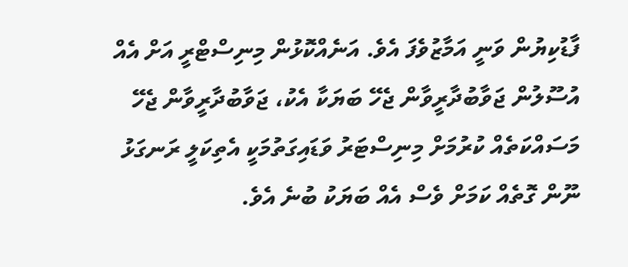ފާޑުކިޔުން ވަނީ އަމާޒުވެފަ އެވެ. އަނެއްކޮޅުން މިނިސްޓްރީ އަށް އެއް އުސޫލުން ޖަވާބުދާރީވާން ޖެހޭ ބަޔަކާ އެކު، ޖަވާބުދާރީވާން ޖެހޭ މަސައްކަތެއް ކުރުމަށް މިނިސްޓަރު ވަޑައިގަތުމަކީ އެތިކަލީ ރަނގަޅު ނޫން ގޮތެއް ކަމަށް ވެސް އެއް ބަޔަކު ބުނެ އެވެ.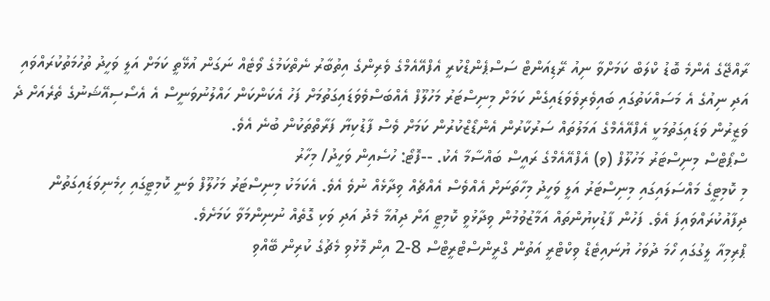ރާއްޖޭގެ އެންމެ ބޮޑު ކްލަބް ކަމަށްވާ ނިއު ރޭޑިއަންޓް ސަސްޕެންޑްކުރީ އެފްއޭއެމްގެ ވެރިންގެ އިތުބާރު ނެތްކަމުގެ ވޯޓެއް ނަގަން އުޅޭތީ ކަމަށް އަލީ ވަހީދު ތުހުމަތުކުރައްވައި އަދި ނިއުގެ އެ މަސައްކަތުގައި ބައިވެރިވެވަޑައިގެން ކަމަށް މިނިސްޓަރު މަހުލޫފް އެއްބަސްވެވަޑައިގަތުމަށް ފަހު އެކަންކަން ހައްލުނުވަނީސް އެ އެސޯސިއޭޝަނުގެ ތެރެއަށް ދެ ވަޒީރުން ވަޑައިގަތުމަކީ އެފްއޭއެމްގެ އަމަލުތައް ސަރުކާރުން އެންޑޯޒްކުރުން ކަމަށް ވެސް ފާޑުކިޔާ ފަރާތްތަކުން ބުނެ އެވެ.
ސްޕޯޓްސް މިނިސްޓަރު މަހުލޫފް (ވ) އެފްއޭއެމްގެ ރައީސް ބައްސާމާ އެކު. --ފޮޓޯ: ހުސެއިން ވަހީދު/ މިހާރު
މި ކޮމިޓީގެ މައްސަލައިގައި މިނިސްޓަރު އަލީ ވަހީދު މިހާތަނަށް އެއްވެސް އެއްޗެއް ވިދާޅެއް ނުވެ އެވެ. އެކަމަކު މިނިސްޓަރު މަހުލޫފް ވަނީ ކޮމިޓީގައި ހިމެނިވަޑައިގަތުން ދިފާއުކުރައްވައިފަ އެވެ. ފަހުން ފާޑުކިޔުންތައް އަމާޒުވުމުން ވިދާޅުވީ ކޮމިޓީ އަށް ދިއުމާ މެދު އަދި ވަކި ގޮތެއް ނުނިންމަވާ ކަމަށެވެ.
ޕްރިމިއާ ލީގުގައި ހޯމަ ދުވަހު ޔުނައިޓެޑް ވިކްޓްރީ އަތުން ގްރީންސްޓްރީޓްސް 8-2 އިން މޮޅުވި މެޗުގެ ކުރިން ބޭއްވި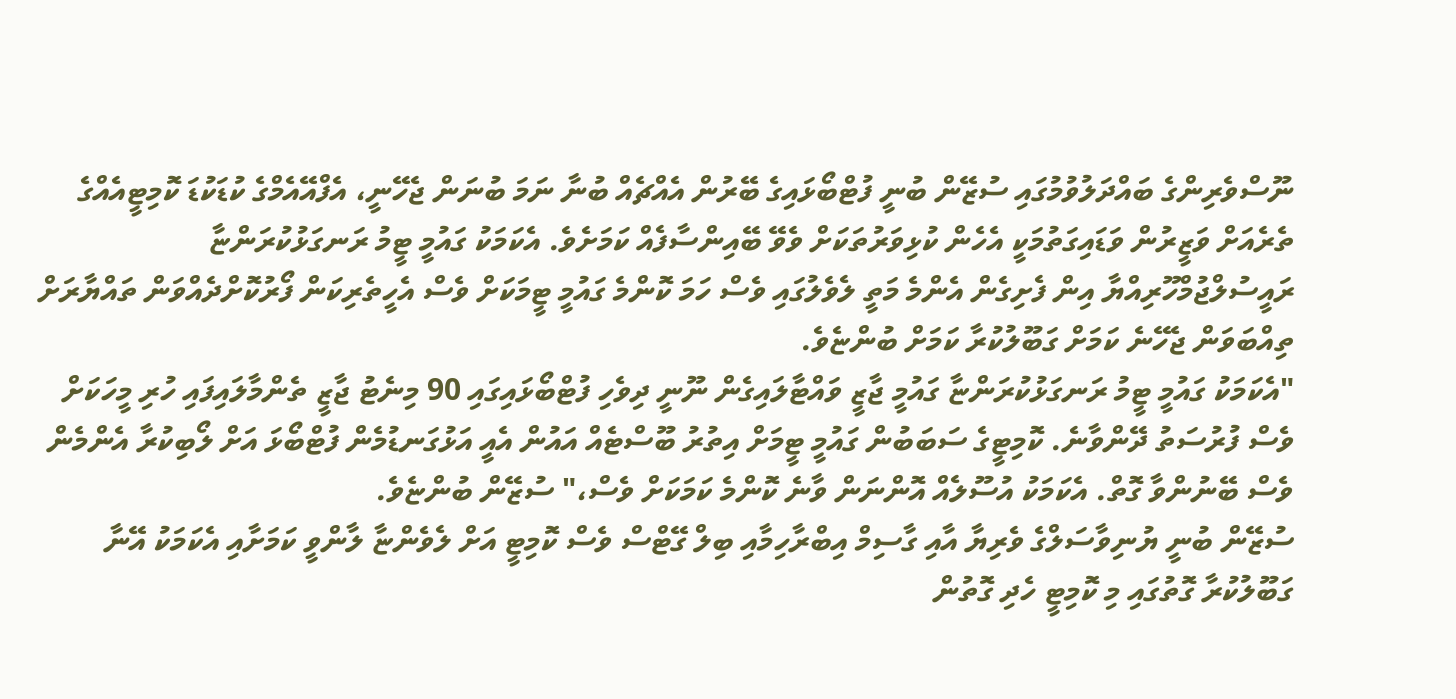ނޫސްވެރިންގެ ބައްދަލުވުމުގައި ސުޒޭން ބުނީ ފުޓްބޯޅައިގެ ބޭރުން އެއްޗެއް ބުނާ ނަމަ ބުނަން ޖެހޭނީ، އެފްއޭއެމްގެ ކުޑަކުޑަ ކޮމިޓީއެއްގެ ތެރެއަށް ވަޒީރުން ވަޑައިގަތުމަކީ އެހެން ކުޅިވަރުތަކަށް ވެވޭ ބޭއިންސާފެއް ކަމަށެވެ. އެކަމަކު ގައުމީ ޓީމު ރަނގަޅުކުރަންޏާ ރައީސުލްޖުމްހޫރިއްޔާ އިން ފެށިގެން އެންމެ މަތީ ލެވެލުގައި ވެސް ހަމަ ކޮންމެ ގައުމީ ޓީމަކަށް ވެސް އެހީތެރިކަން ފޯރުކޮށްދެއްވަން ތައްޔާރަށް ތިއްބަވަން ޖެހޭނެ ކަމަށް ގަބޫލުކުރާ ކަމަށް ބުންޏެވެ.
"އެކަމަކު ގައުމީ ޓީމު ރަނގަޅުކުރަންޏާ ގައުމީ ޖާޒީ ވައްޓާލައިގެން ނޫނީ ދިވެހި ފުޓްބޯޅައިގައި 90 މިނެޓު ޖާޒީ ތެންމާލައިފައި ހުރި މީހަކަށް ވެސް ފުރުސަތު ދޭންވާނެ. ކޮމިޓީގެ ސަބަބުން ގައުމީ ޓީމަށް އިތުރު ބޫސްޓެއް އައުން އެއީ އަޅުގަނޑުމެން ފުޓްބޯޅަ އަށް ލޯބިކުރާ އެންމެން ވެސް ބޭނުންވާ ގޮތް. އެކަމަކު އުސޫލެއް އޮންނަން ވާނެ ކޮންމެ ކަމަކަށް ވެސް،" ސުޒޭން ބުންޏެވެ.
ސުޒޭން ބުނީ ޔުނިވާސަލްގެ ވެރިޔާ އާއި ގާސިމް އިބްރާހިމާއި ބިލް ގޭޓްސް ވެސް ކޮމިޓީ އަށް ލެވެންޏާ ލާންވީ ކަމަށާއި އެކަމަކު އޭނާ ގަބޫލުކުރާ ގޮތުގައި މި ކޮމިޓީ ހެދި ގޮތުން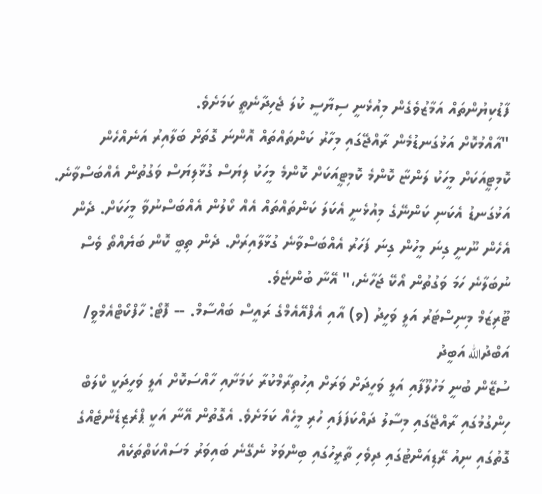ފާޑުކިޔުންތައް އަމާޒުވެގެން މިއުޅެނީ ސިޔާސީ ކުލަ ޖެހިދާނެތީ ކަމަށެވެ.
"އާއްމުކޮށް އަޅުގަނޑުމެން ރާއްޖޭގައި މިހާރު ކަންތައްތައް އޮންނަ ގޮތަށް ބަލާއިރު އަނެއްހެން ކޮމިޓީއަކަށް މީހަކު ލަންޏާ ކޮންމެ ކޮމިޓީއަކަށް ކޮންމެ މީހަކު ލިޔަސް ގުޅާލިޔަސް ވަގުތުން އެއްބަސްވާނެ. އަޅުގަނޑު އެކަނި ކަންނޭގެ މިއުޅެނީ އެކަލަ ކަންތައްތައް އެއް ކޯލުން އެއްބަސްނުވާ މީހަކަށް. ދެން އެހެން ނޫނީ ގިނަ މީހުން ގިނަ ފަހަރު އެއްބަސްވާނެ ގުޅާލާއިރަށް. ދެން ތިބީ ކޮން ބަޔެއްތޯ ވެސް ނުބަލާނެ ހަމަ ވަގުތުން އޯކޭ ޖަހާނެ،" އޭނާ ބުންޏެވެ.
ޓޫރިޒަމް މިނިސްޓަރު އަލީ ވަހީދު (ވ) އާއި އެފްއޭއެމްގެ ރައީސް ބައްސާމް. -- ފޮޓޯ: ހާފްކޯޓްއެމްވީ/ އަބްދުالله އަބީދު
ސުޒޭން ބުނީ މަހުލޫފާއި އަލީ ވަހީދަށް ވަރަށް އިހުތިރާމްކުރާ ކަމަށާއި ހާއްސަކޮށް އަލީ ވަހީދަކީ ކްލަބް ހިންގުމުގައި ރާއްޖޭގައި މިސާލު ދައްކަފަފައި ހުރި މީހެއް ކަމަށެވެ. އެގޮތުން އޭނާ އަކީ ޕްރެޒިޑެންޓެއްގެ ގޮތުގައި ނިއު ރޭޑިއަންޓުގައި ދިވެހި ތާރީހުގައި ބިންވަޅު ނެގޭނެ ބައިވަރު މަސައްކަތްތަކެއް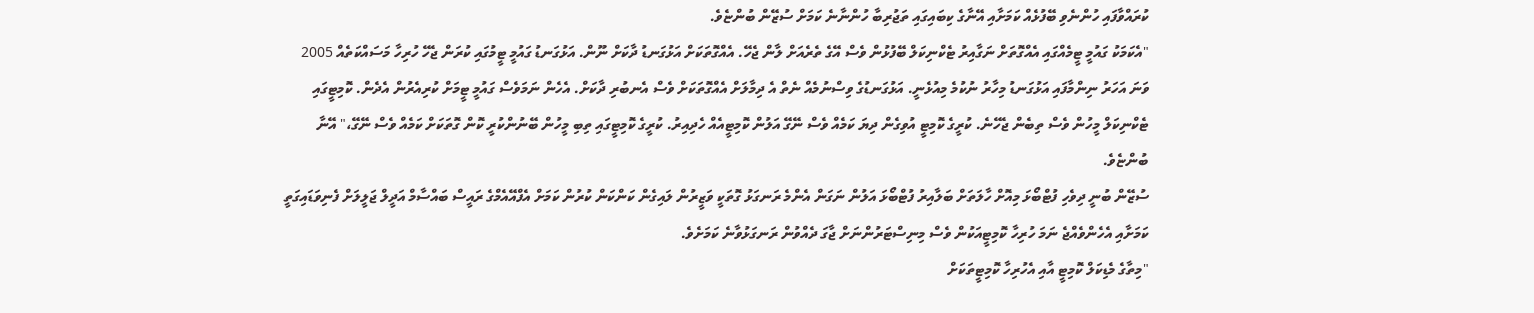ކުރައްވާފައި ހުންނެވި ބޭފުޅެއް ކަމަށާއި އޭނާގެ ކިބައިގައި ތަޖުރިބާ ހުންނާނެ ކަމަށް ސުޒޭން ބުންޏެވެ.
"އެކަމަކު ގައުމީ ޓީމެއްގައި އެއްގޮތަށް ނަގާއިރު ޓެކްނިކަލް ބޭފުޅުން ވެސް އޭގެ ތެރެއަށް ލާން ޖެހޭ. އެއްގޮތަކަށް އަޅުގަނޑު ދާކަށް ނޫން. އަޅުގަނޑު ގައުމީ ޓީމުގައި ކުރަން ޖެހޭ ހުރިހާ މަސައްކަތެއް 2005 ވަނަ އަހަރު ނިންމާފައި އަޅުގަނޑު މިހާރު ނުކުމެ މިއުޅެނީ. އަޅުގަނޑުގެ ވިސްނުމެއް ނެތް އެ ދިމާލަށް އެއްގޮތަކަށް ވެސް އެނބުރި ދާކަށް. އެހެން ނަމަވެސް ގައުމީ ޓީމަށް ކުރިއެރުން އެދެން. ކޮމިޓީގައި ޓެކްނިކަލް މީހުން ވެސް ތިބެން ޖެހޭނެ. ކުރީގެ ކޮމިޓީ އުވިގެން ދިޔަ ކަމެއް ވެސް ނޭގޭ އަލުން ކޮމިޓީއެއް ހެދިއިރު. ކުރީގެ ކޮމިޓީގައި ތިބި މީހުން ބޭނުންކުރީ ކޮން ގޮތަކަށް ކަމެއް ވެސް ނޭގޭ،" އޭނާ ބުންޏެވެ.
ސުޒޭން ބުނީ ދިވެހި ފުޓްބޯޅަ މިއޮށް ހާލަތަށް ބަލާއިރު ފުޓްބޯޅަ އަލުން ނަގަން އެންމެ ރަނގަޅު ގޮތަކީ ވަޒީރުން ލައިގެން ކަންކަން ކުރުން ކަމަށް އެފްއޭއެމްގެ ރައީސް ބައްސާމް އަދީލް ޖަލީލަށް ފެނިވަޑައިގަތީ ކަމަށާއި އެހެންވެއްޖެ ނަމަ ހުރިހާ ކޮމިޓީއަކުން ވެސް މިނިސްޓަރުންނަށް ޖާގަ ދެއްވުން ރަނގަޅުވާނެ ކަމަށެވެ.
"މިތާގެ މެޑިކަލް ކޮމިޓީ އާއި އެހުރިހާ ކޮމިޓީތަކަށް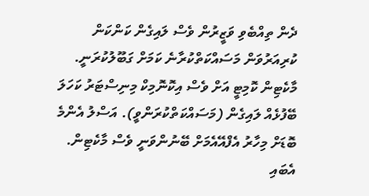ދެން ތިއްބެވި ވަޒީރުން ވެސް ލައިގެން ކަންކަން ކުރިއަރުވަން މަސައްކަތްކުރާނެ ކަމަށް ގަބޫލުކުރަނީ. މާކެޓިން ކޮމިޓީ އަށް ވެސް އިކޮނޮމިކް މިނިސްޓަރު ކަހަލަ ބޭފުޅެއް ލައިގެން (މަސައްކަތްކުރަންވީ). އަސްލު އެންމެ ބޮޑަށް މިހާރު އެފްއޭއެމަށް ބޭނުންވަނީ ވެސް މާކެޓިން. އެބައި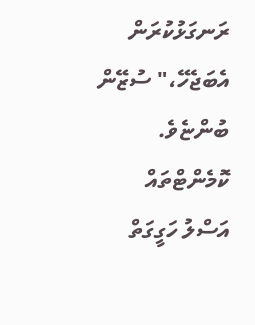ރަނގަޅުކުރަން އެބަޖެހޭ،" ސުޒޭން ބުންޏެވެ.
ކޮމެންޓްތައް
އަސްލު ހަގީގަތް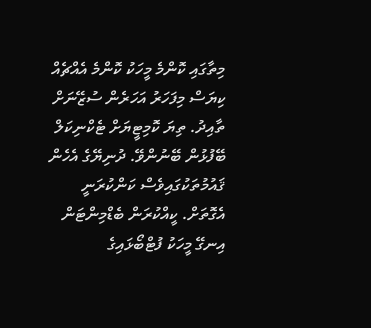މިތާގައި ކޮންމެ މީހަކު ކޮންމެ އެއްޗެއް ކިޔަސް މިފަހަރު އަހަރެން ސުޒޭނަށް ތާއިދު. ތިޔަ ކޮމިޓީޔަށް ޓެކްނިކަލް ބޭފުޅުން ބޭނުންވޭ. ދުނިޔޭގެ އެހެން ޤައުމުތަކުގައިވެސް ކަންކުރަނީ އެގޮތަށް. ކީއްކުރަން ބެޑްމިންޓަން އިނގޭ މީހަކު ފުޓްބޯޅައިގެ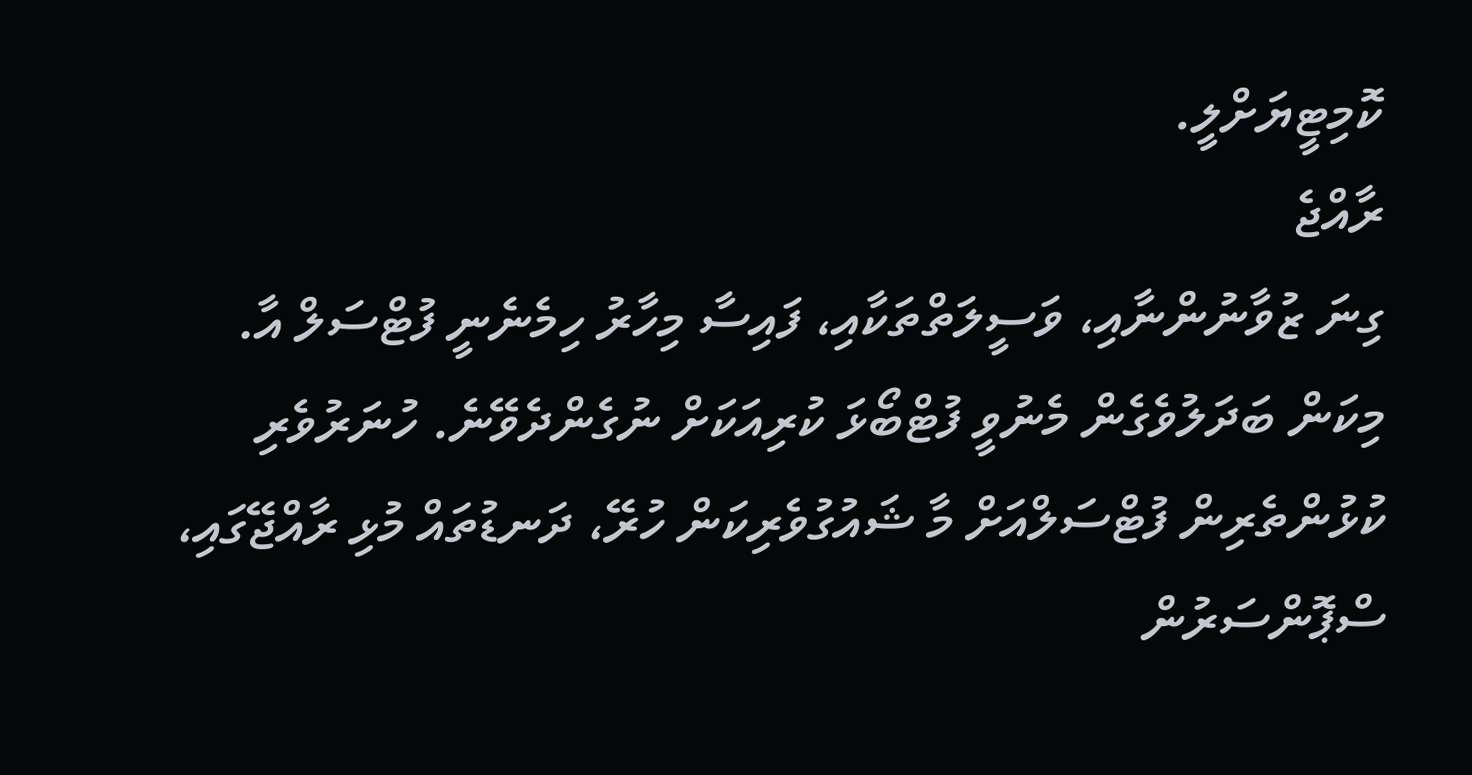ކޮމިޓީޔަށްލީ.
ރާއްޖެ
ގިނަ ޒުވާނުންނާއި، ވަސީލަތްތަކާއި، ފައިސާ މިހާރު ހިމެނެނީ ފުޓްސަލް އާ. މިކަން ބަދަލުވެގެން މެނުވީ ފުޓްބޯޅަ ކުރިއަކަށް ނުގެންދެވޭނެ. ހުނަރުވެރި ކުޅުންތެރިން ފުޓްސަލްއަށް މާ ޝައުގުވެރިކަން ހުރޭ، ދަނޑުތައް މުޅި ރާއްޖޭގައި، ސްޕޮންސަރުން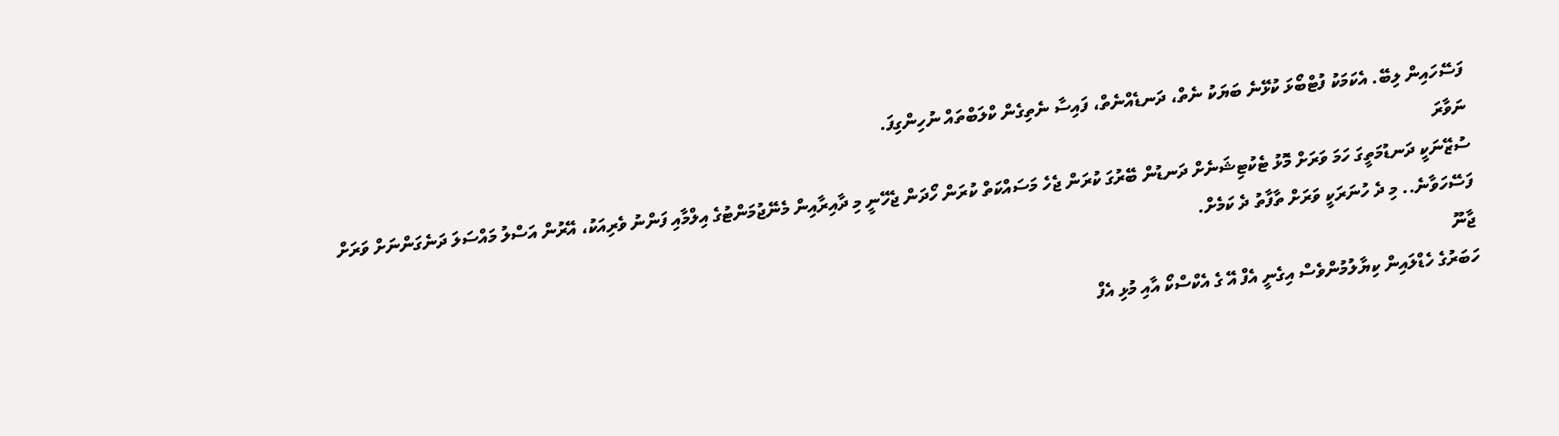ފަސޭހައިން ލިބޭ. އެކަމަކު ފުޓްބޯޅަ ކުޅޭނެ ބަޔަކު ނެތް، ދަނޑެއްނެތް، ފައިސާ ނެތިގެން ކްލަބްތައް ނުހިންގިފަ.
ނަވާރަ
ސުޒޭނަކީ ދަނޑުމަތީގަ ހަމަ ވަރަށް މޮޅު ޓެކުޓިޝަނެށް ދަނޑުން ބޭރުގަ ކުރަން ޖެހެ މަސައްކަތް ކުރަން ހޯދަން ޖެހޭނީ މި ދާއިރާއިން މެނޭޖުމަންޓުގެ އިލްމާއި ފަންނު ވެރިއަކު، އޭރުން އަސްލު މައްސަލަ ދަނެގަންނަށް ވަރަށް ފަސޭހަވާނެ.. މި ދެ ހުނަރަކީ ވަރަށް ތާފާތު ދެ ކަމެށް.
ޖާނޫ
ހަބަރުގެ ހެޑްލައިން ކިޔާލުމުންވެސް އިގެނީ އެފް އޭ ގެ އެކްސްކޯ އާއި މުޅި އެފް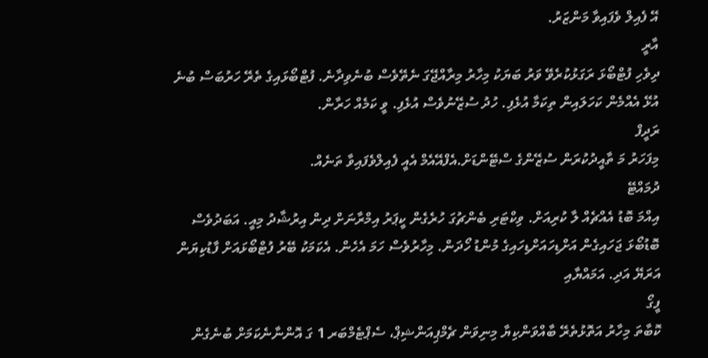އޭ ފެއިލް ވެފައިވާ މަންޒަރު.
އާރީ
ދިވެހި ފުޓްބޯޅަ ރަގަޅުކުރެވޭ ވަރު ބަޔަކު މިހާރު މިރާއްޖޭގަ ނެތޭވެސް ބުނެވިދާނެ. ފުޓްބޯޅައިގެ ތެރޭ ހަރުބަސް ބުނެ އުޅޭ އެއްމެން ކަހަލައިން ތިކަމާ އުޅެފި. ހުދު ސުޒޭނުވެސް އުޅެފި. ވީ ކަމެއް ހަރާން.
ރަދީފް
މިފަހަރު މަ ތާއީދުކުރަން ސުޒޭންގެ ސްޓޭންޑަށް.އެފްއޭއެމް އެއީ ފެއިލްވެފައިވާ ތަނެއް.
ދުމައްޓޭ
އިއްމަ ބޮޑު އެއްޗެއް ލާ ކުރިއަށް. ވިކްޓަރި ބެންޗުގަ ހުރެގެން ކީޕަރު އިމްރާނަށް ދިން އިރުޝާދު މިއީ. އަބަދުވެސް ބޮޑުބޯޅަ ޖަހައިގެން އަށްޑިހައަށްޑިހައިގެ މުންޑު ހޯދަން. މިހާރުވެސް ހަމަ އެހެން. އެކަމަކު ބޭރު ފުޓްބޯޅައަށް ފާޑުކިޔަން އަރަޔޭ އަދި. އަމައްޔާއި
ފީގޯ
ކޮބާތަ މިހާރު އަތޮޅުތެރޭ ބާއްވަންކިޔާ މިނިވަން ޗެމްޕިއަންޝިޕް، ސެޕްޓެމްބަރ 1 ގަ އޮންނާނެކަމަށް ބުނެގެން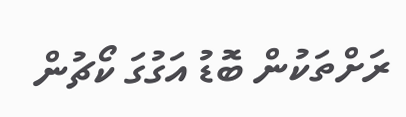ރަށްތަކުން ބޮޑު އަގުގަ ކޯޗުން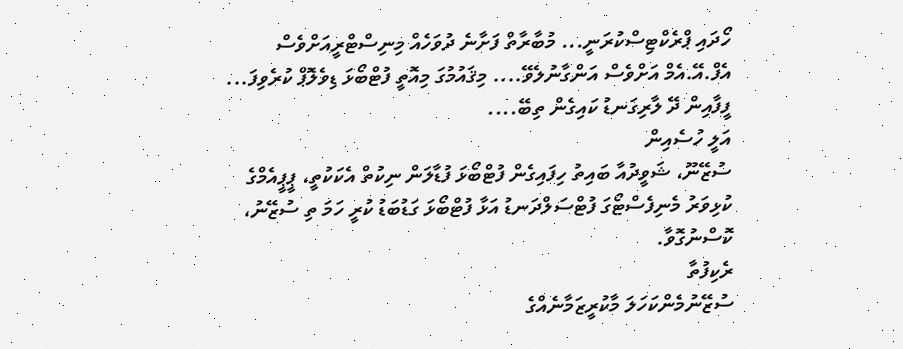ހޯދައި ޕްރެކްޓިސްކުރަނީ... މުބާރާތް ފަށާނެ ދުވަހެއް މިނިސްޓްރީއަށްވެސް އެފް.އޭ.އެމް އަށްވެސް އަންގާނުލެވޭ.... މިޤައުމުގަ މިއޮތީ ފުޓްބޯޅަ ޑިވެލޮޕް ކުރެވިފަ... ފީފާއިން ދޭ ލާރިގަނޑު ކައިގެން ތިބޭ....
އަލީ ހުސެއިން
ސުޒޭނޫ، ޝަވީދުއާ ބައިތު ހިފައިގެން ފުޓްބޯޅަ ފުޑާލަން ނިކުތް އެކަކުތީ، ޕީޕީއެމްގެ ކުޅިވަރު މެނިފެސްޓޯގަ ފުޓްސަލްދަނޑު އަޅާ ފުޓްބޯޅަ ގަޑުބަޑު ކުރީ ހަމަ ތި ސުޒޭނު، ކޮސްނުގޮވާ.
ރެކިފުތާ
ސުޒޭނުމެންކަހަލަ މާކުރީޒަމާނެއްގެ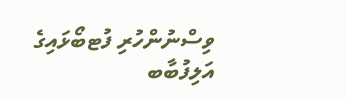ވިސްނުންހުރި ފުޓބޯޅައިގެ އަލިފުބާބ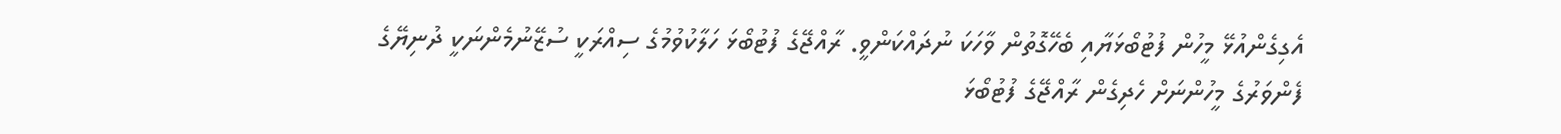އެގިގެންއުޅޭ މީހުން ފުޓުބޯޅަޔާއި ބެހޭގޮތުން ވާހަކަ ނުދައްކަންވީ. ރާއްޖޭގެ ފުޓުބޯޅަ ހަލާކުވުމުގެ ސިއްރަކީ ސުޒޭނުމެންނަކީ ދުނިޔޭގެ ފެންވަރުގެ މީހުންނަށް ހެދިގެން ރާއްޖޭގެ ފުޓުބޯޅަ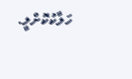ހަލާކުކޮށްލީ.